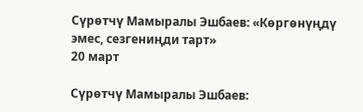Сүрөтчү Мамыралы Эшбаев: «Көргөнүңдү эмес, сезгениңди тарт»
20 март

Сүрөтчү Мамыралы Эшбаев: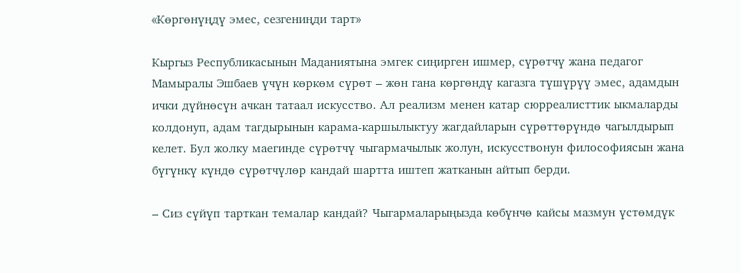«Көргөнүңдү эмес, сезгениңди тарт»

Кыргыз Республикасынын Маданиятына эмгек сиңирген ишмер, сүрөтчү жана педагог Мамыралы Эшбаев үчүн көркөм сүрөт – жөн гана көргөндү кагазга түшүрүү эмес, адамдын ички дүйнөсүн ачкан татаал искусство. Ал реализм менен катар сюрреалисттик ыкмаларды колдонуп, адам тагдырынын карама-каршылыктуу жагдайларын сүрөттөрүндө чагылдырып келет. Бул жолку маегинде сүрөтчү чыгармачылык жолун, искусствонун философиясын жана бүгүнкү күндө сүрөтчүлөр кандай шартта иштеп жатканын айтып берди.

– Сиз сүйүп тарткан темалар кандай? Чыгармаларыңызда көбүнчө кайсы мазмун үстөмдүк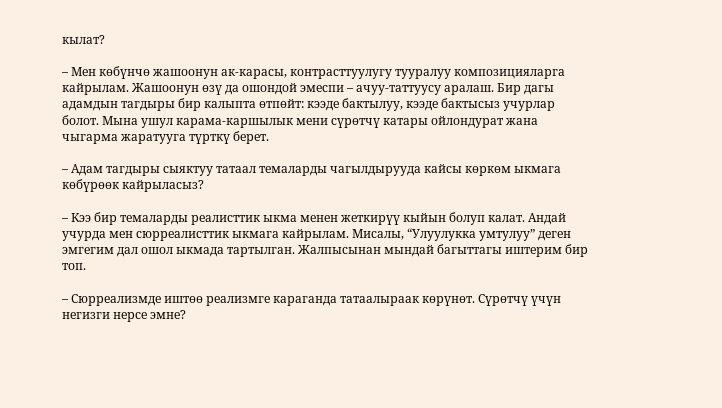кылат?

– Мен көбүнчө жашоонун ак-карасы, контрасттуулугу тууралуу композицияларга кайрылам. Жашоонун өзү да ошондой эмеспи – ачуу-таттуусу аралаш. Бир дагы адамдын тагдыры бир калыпта өтпөйт: кээде бактылуу, кээде бактысыз учурлар болот. Мына ушул карама-каршылык мени сүрөтчү катары ойлондурат жана чыгарма жаратууга түрткү берет.

– Адам тагдыры сыяктуу татаал темаларды чагылдырууда кайсы көркөм ыкмага көбүрөөк кайрыласыз?

– Кээ бир темаларды реалисттик ыкма менен жеткирүү кыйын болуп калат. Андай учурда мен сюрреалисттик ыкмага кайрылам. Мисалы, “Улуулукка умтулуу” деген эмгегим дал ошол ыкмада тартылган. Жалпысынан мындай багыттагы иштерим бир топ.

– Сюрреализмде иштөө реализмге караганда татаалыраак көрүнөт. Сүрөтчү үчүн негизги нерсе эмне?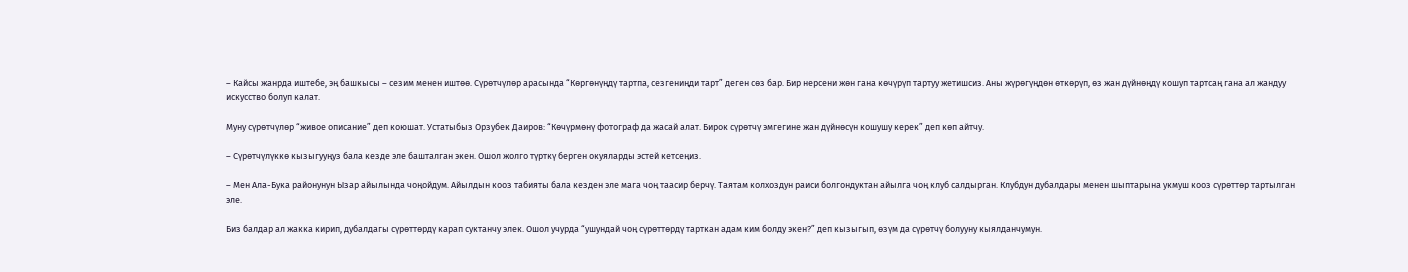– Кайсы жанрда иштебе, эң башкысы – сезим менен иштөө. Сүрөтчүлөр арасында “Көргөнүңдү тартпа, сезгениңди тарт” деген сөз бар. Бир нерсени жөн гана көчүрүп тартуу жетишсиз. Аны жүрөгүңдөн өткөрүп, өз жан дүйнөңдү кошуп тартсаң гана ал жандуу искусство болуп калат.

Муну сүрөтчүлөр “живое описание” деп коюшат. Устатыбыз Орзубек Даиров: “Көчүрмөнү фотограф да жасай алат. Бирок сүрөтчү эмгегине жан дүйнөсүн кошушу керек” деп көп айтчу.

– Сүрөтчүлүккө кызыгууңуз бала кезде эле башталган экен. Ошол жолго түрткү берген окуяларды эстей кетсеңиз.

– Мен Ала-Бука районунун Ызар айылында чоңойдум. Айылдын кооз табияты бала кезден эле мага чоң таасир берчү. Таятам колхоздун раиси болгондуктан айылга чоң клуб салдырган. Клубдун дубалдары менен шыптарына укмуш кооз сүрөттөр тартылган эле.

Биз балдар ал жакка кирип, дубалдагы сүрөттөрдү карап суктанчу элек. Ошол учурда “ушундай чоң сүрөттөрдү тарткан адам ким болду экен?” деп кызыгып, өзүм да сүрөтчү болууну кыялданчумун.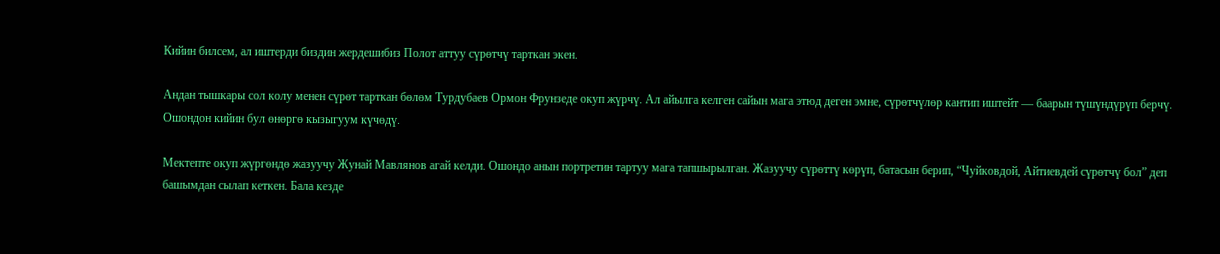Кийин билсем, ал иштерди биздин жердешибиз Полот аттуу сүрөтчү тарткан экен.

Андан тышкары сол колу менен сүрөт тарткан бөлөм Турдубаев Ормон Фрунзеде окуп жүрчү. Ал айылга келген сайын мага этюд деген эмне, сүрөтчүлөр кантип иштейт — баарын түшүндүрүп берчү. Ошондон кийин бул өнөргө кызыгуум күчөдү.

Мектепте окуп жүргөндө жазуучу Жунай Мавлянов агай келди. Ошондо анын портретин тартуу мага тапшырылган. Жазуучу сүрөттү көрүп, батасын берип, “Чуйковдой, Айтиевдей сүрөтчү бол” деп башымдан сылап кеткен. Бала кезде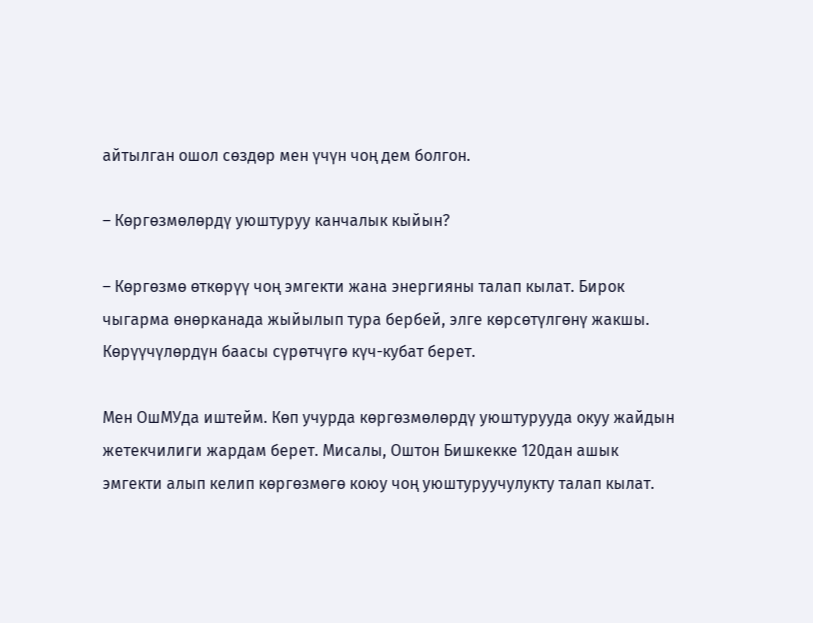айтылган ошол сөздөр мен үчүн чоң дем болгон.

– Көргөзмөлөрдү уюштуруу канчалык кыйын?

– Көргөзмө өткөрүү чоң эмгекти жана энергияны талап кылат. Бирок чыгарма өнөрканада жыйылып тура бербей, элге көрсөтүлгөнү жакшы. Көрүүчүлөрдүн баасы сүрөтчүгө күч-кубат берет.

Мен ОшМУда иштейм. Көп учурда көргөзмөлөрдү уюштурууда окуу жайдын жетекчилиги жардам берет. Мисалы, Оштон Бишкекке 120дан ашык эмгекти алып келип көргөзмөгө коюу чоң уюштуруучулукту талап кылат.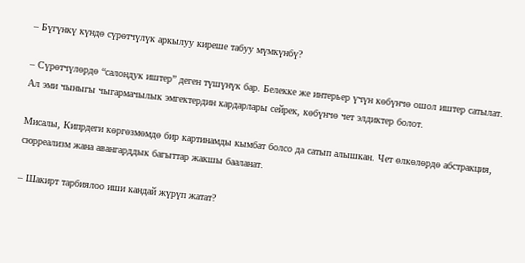– Бүгүнкү күндө сүрөтчүлүк аркылуу киреше табуу мүмкүнбү?

– Сүрөтчүлөрдө “салондук иштер” деген түшүнүк бар. Белекке же интерьер үчүн көбүнчө ошол иштер сатылат. Ал эми чыныгы чыгармачылык эмгектердин кардарлары сейрек, көбүнчө чет элдиктер болот.

Мисалы, Кипрдеги көргөзмөмдө бир картинамды кымбат болсо да сатып алышкан. Чет өлкөлөрдө абстракция, сюрреализм жана авангарддык багыттар жакшы бааланат.

– Шакирт тарбиялоо иши кандай жүрүп жатат?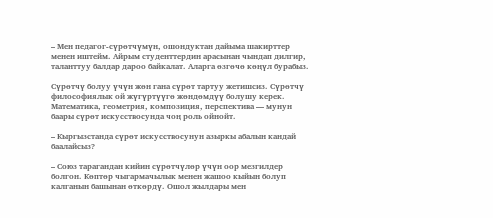– Мен педагог-сүрөтчүмүн, ошондуктан дайыма шакирттер менен иштейм. Айрым студенттердин арасынан чындап дилгир, таланттуу балдар дароо байкалат. Аларга өзгөчө көңүл бурабыз.

Сүрөтчү болуу үчүн жөн гана сүрөт тартуу жетишсиз. Сүрөтчү философиялык ой жүгүртүүгө жөндөмдүү болушу керек. Математика, геометрия, композиция, перспектива — мунун баары сүрөт искусствосунда чоң роль ойнойт.

– Кыргызстанда сүрөт искусствосунун азыркы абалын кандай баалайсыз?

– Союз тарагандан кийин сүрөтчүлөр үчүн оор мезгилдер болгон. Көптөр чыгармачылык менен жашоо кыйын болуп калганын башынан өткөрдү. Ошол жылдары мен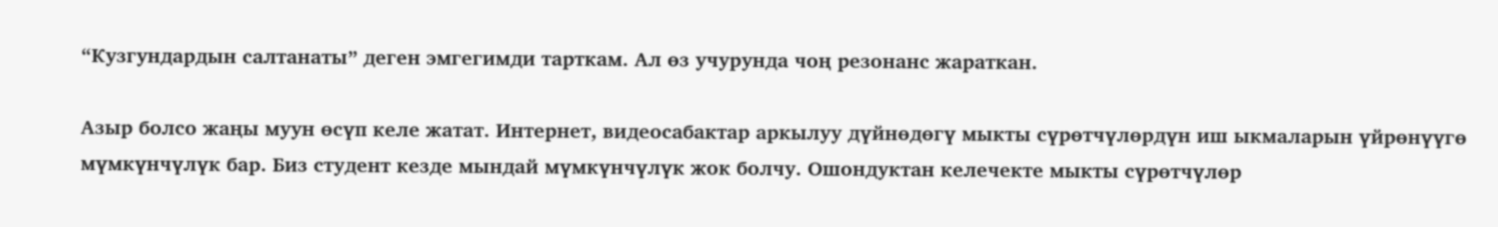“Кузгундардын салтанаты” деген эмгегимди тарткам. Ал өз учурунда чоң резонанс жараткан.

Азыр болсо жаңы муун өсүп келе жатат. Интернет, видеосабактар аркылуу дүйнөдөгү мыкты сүрөтчүлөрдүн иш ыкмаларын үйрөнүүгө мүмкүнчүлүк бар. Биз студент кезде мындай мүмкүнчүлүк жок болчу. Ошондуктан келечекте мыкты сүрөтчүлөр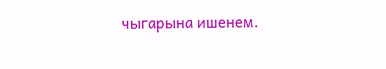чыгарына ишенем.